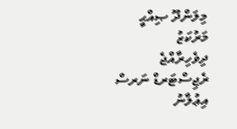މިލަންދޫ ޞިއްޙީ މަރުކަޒު
ދިވެހިރާއްޖެ
ރެޖިސްޓަރޑް ނަރސް
އިޢުލާނު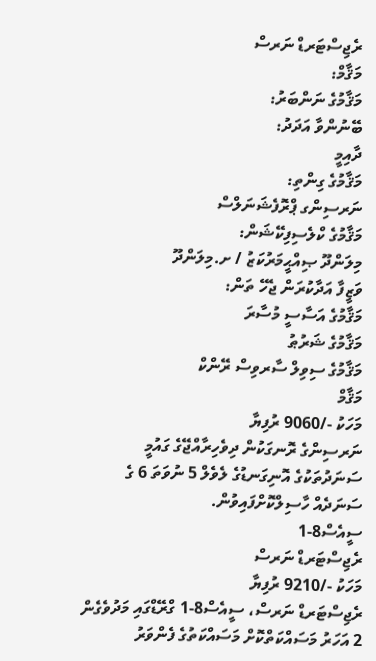ރެޖިސްޓަރޑް ނަރސް
މަޤާމް:
މަޤާމުގެ ނަންބަރު:
ބޭނުންވާ އަދަދު:
ދާއިމީ
މަޤާމުގެ ގިންތި:
ނަރސިންގ ޕްރޮފެޝަނަލްސް
މަޤާމުގެ ކްލެސިފިކޭޝަން:
މިލަންދޫ ޞިއްޙީމަރުކަޒު / ށ.މިލަންދޫ
ވަޒީފާ އަދާކުރަން ޖެހޭ ތަން:
މަޤާމުގެ އަސާސީ މުސާރަ
މަޤާމުގެ ޝަރުޠު
މަޤާމުގެ ސިވިލް ސާރވިސް ރޭންކް
މަޤާމް
މަހަކު -/9060 ރުފިޔާ
ނަރސިންގެ ރޮނގަކުން ދިވެހިރާއްޖޭގެ ގައުމީ ސަނަދުތަކުގެ އޮނިގަނޑުގެ ލެވެލް 5 ނުވަތަ 6 ގެ ސަނަދެއް ހާސިލްކޮށްފައިވުން.
ސީއެސް8-1
ރެޖިސްޓަރޑް ނަރސް
މަހަކު -/9210 ރުފިޔާ
ރެޖިސްޓަރޑް ނަރސް، ސީއެސް8-1 ގްރޭޑްގައި މަދުވެގެން 2 އަހަރު މަސައްކަތްކޮށް މަސައްކަތުގެ ފެންވަރު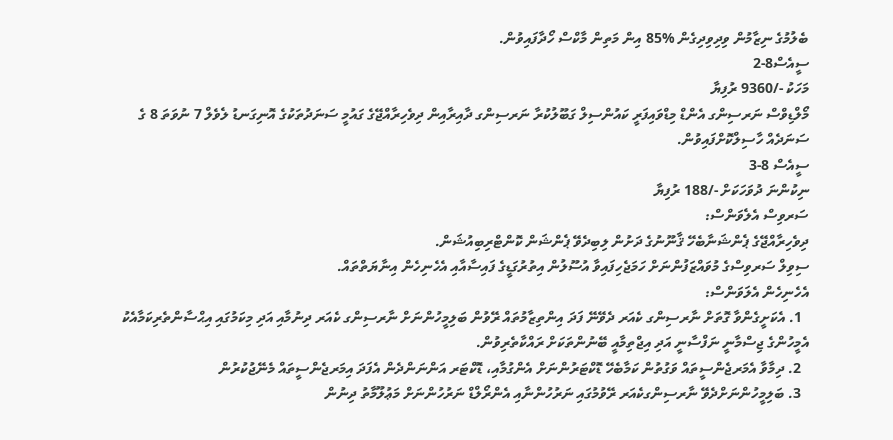ބެލުމުގެ ނިޒާމުން ވިދިވިދިގެން %85 އިން މަތިން މާކްސް ހޯދާފައިވުން.
ސީއެސް8-2
މަހަކު -/9360 ރުފިޔާ
މޯލްޑިވްސް ނަރސިންގ އެންޑް މިޑްވައިފަރީ ކައުންސިލް ގަބޫލުކުރާ ނަރސިންގ ދާއިރާއިން ދިވެހިރާއްޖޭގެ ގައުމީ ސަނަދުތަކުގެ އޮނިގަނޑު ލެވެލް 7 ނުވަތަ 8 ގެ ސަނަދެއް ހާސިލްކޮށްފައިވުން.
ސީއެސް 8-3
ނިކުންނަ ދުވަހަކަށް -/188 ރުފިޔާ
ސަރވިސް އެލެވަންސް:
ދިވެހިރާއްޖޭގެ ޕެންޝަނާބެހޭ ޤާނޫނުގެ ދަށުން ލިބިދެވޭ ޕެންޝަން ކޮންޓްރިބިއުޝަން.
ސިވިލް ސަރވިސްގެ މުވައްޒަފުންނަށް ހަމަޖެހިފައިވާ އުސޫލުން އިތުރުގަޑީގެ ފައިސާއާއި އެހެނިހެން އިނާޔަތްތައް.
އެހެނިހެން އެލަވަންސް:
  1. އެކަށީގެންވާ ގޮތަށް ނާރސިންގ ކެއަރ ދެވޭނޭ ފަދަ އިންތިޒާމުތައް ރޭވުން ބަލިމީހުންނަށް ނާރސިންގ ކެއަރ ދިނުމާއި އަދި މިކަމުގައި އިޙްސާންތެރިކަމާއެކު އެމީހުންގެ ޖިސްމާނީ ނަފްސާނީ އަދި އިޖްތިމާއީ ބޭނުންތަކަށް ރައްކާތެރިވުން.
  2. ދިމާވާ އެމަރޖެންސީތައް ވަގުތުން ކަމާބެހޭ ޑޮކްޓަރުންނަށް އެންގުމާއި، ޑޮކްޓަރ އަންނަންދެން އެފަދަ އިމަރޖެންސީތައް މެނޭޖުކުރުން
  3. ބަލިމީހުންނަށްދެވޭ ނާރސިންގކެއަރ ރޭވުމުގައި ނަރުހުންނާއި އެންރޯލްޑް ނަރުހުންނަށް މަޢުލޫމާތު ދިނުން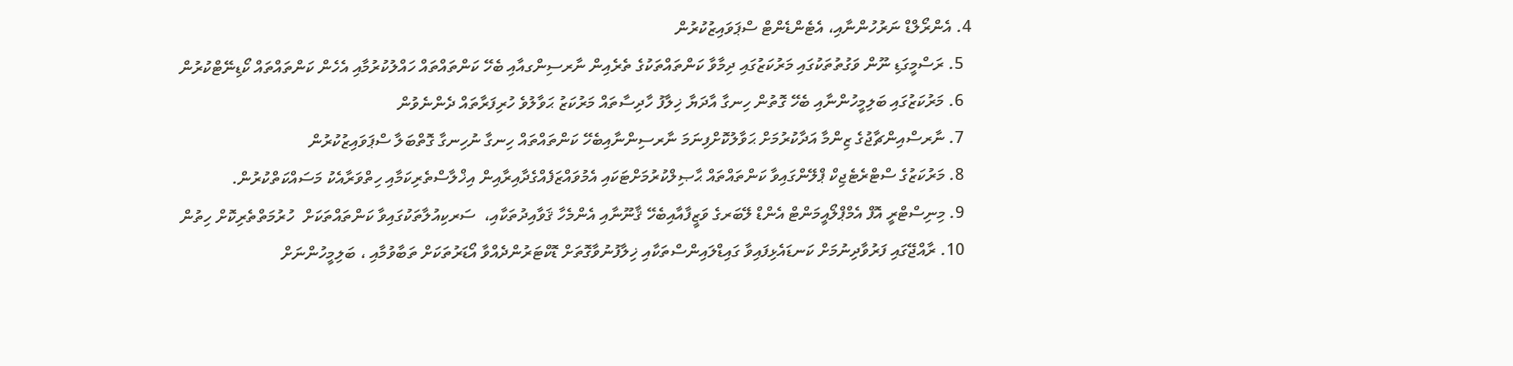4. އެންރޯލްޑް ނަރުހުންނާއި، އެޓެންޑެންޓް ސްޕަވައިޒުކުރުން
  5. ރަސްމީގަޑި ނޫން ވަގުތުތަކުގައި މަރުކަޒުގައި ދިމާވާ ކަންތައްތަކުގެ ތެރެއިން ނާރސިންގއާއި ބެހޭ ކަންތައްތައް ހައްލުކުރުމާއި އެހެން ކަންތައްތައް ކޯޑިނޭޓްކުރުން
  6. މަރުކަޒުގައި ބަލިމީހުންނާއި ބެހޭ ގޮތުން ހިނގާ އާދަޔާ ޚިލާފު ހާދިސާތައް މަރުކަޒު ޙަވާލުވެ ހުރިފަރާތައް ދެންނެވުން
  7. ނާރސްއިންޗާޖުގެ ޒިންމާ އަދާކުރުމަށް ޙަވާލުކޮށްފިނަމަ ނާރސިންނާއިބެހޭ ކަންތައްތައް ހިނގާ ނުހިނގާ ގޮތްބަލާ ސްޕަވައިޒުކުރުން
  8. މަރުކަޒުގެ ސްޓްރެޓެޖިކް ޕްލޭންގައިވާ ކަންތައްތައް ޙާޞިލްކުރުމަށްޓަކައި އެމުވައްޒަފެއްގެދާއިރާއިން އިޚްލާސްތެރިކަމާއި ހިތްވަރާއެކު މަސައްކަތްކުރުން.
  9. މިނިސްޓްރީ އޮފް އެމްޕްލޯއީމަންޓް އެންޑް ލޭބަރގެ ވަޒީފާއާއިބެހޭ ޤާނޫނާއި އެންމެހާ ޤަވާއިދުތަކާއި،  ސަރކިއުލާތަކުގައިވާ ކަންތައްތަކަށް  ހުރުމަތްތެރިކޮށް ހިތުން
  10. ރާއްޖޭގައި ފަރުވާދިނުމަށް ކަނޑައެޅިފައިވާ ގައިޑްލައިންސްތަކާއި ޚިލާފުނުވާގޮތަށް ޑޮކްޓަރުންދެއްވާ އޯޑަރުތަކަށް ތަބާވުމާއި ، ބަލިމީހުންނަށް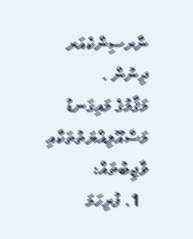ނާރސިންކެއަރ ދިނުން .
މަޤާމުގެ މައިގަނޑު މަސްއޫލިއްޔަތުތަކާއި ވާޖިބުތައް:
  1. ފުރިހަމަ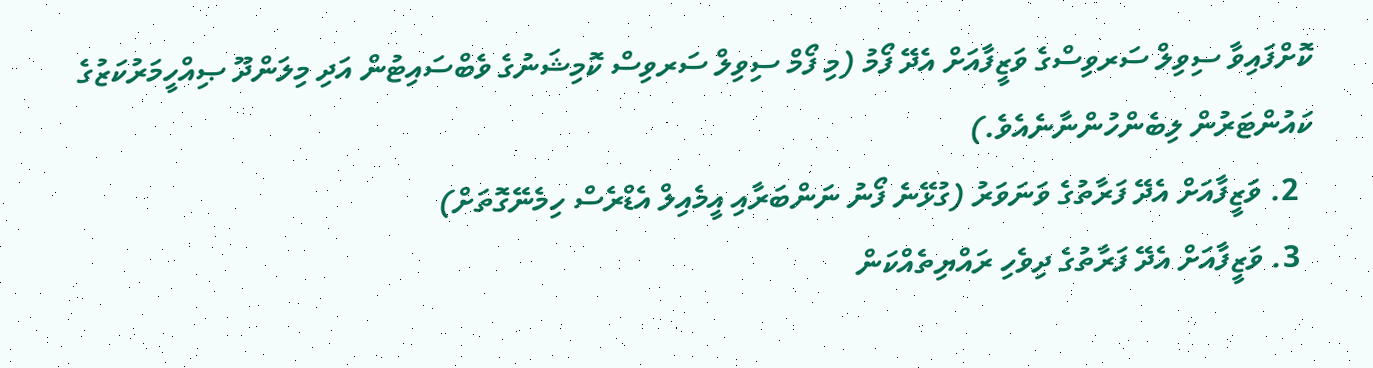ކޮށްފައިވާ ސިވިލް ސަރވިސްގެ ވަޒީފާއަށް އެދޭ ފޯމު (މި ފޯމް ސިވިލް ސަރވިސް ކޮމިޝަނުގެ ވެބްސައިޓުން އަދި މިލަންދޫ ޞިއްހީމަރުކަޒުގެ  ކައުންޓަރުން ލިބެންހުންނާނެއެވެ.)
  2. ވަޒީފާއަށް އެދޭ ފަރާތުގެ ވަނަވަރު (ގުޅޭނެ ފޯނު ނަންބަރާއި އީމެއިލް އެޑްރެސް ހިމެނޭގޮތަށް)
  3. ވަޒީފާއަށް އެދޭ ފަރާތުގެ ދިވެހި ރައްޔިތެއްކަން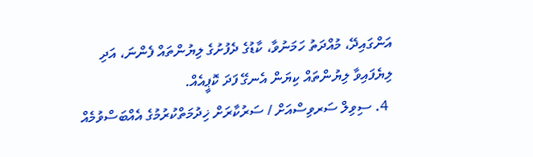އަންގައިދޭ، މުއްދަތު ހަމަނުވާ، ކާޑުގެ ދެފުށުގެ ލިޔުންތައް ފެންނަ، އަދި ލިޔެފައިވާ ލިޔުންތައް ކިޔަން އެނގޭ ފަދަ ކޮޕީއެއް.
  4. ސިވިލް ސަރވިސްއަށް / ސަރުކާރަށް ޚިދުމަތްކުރުމުގެ އެއްބަސްވުމެއް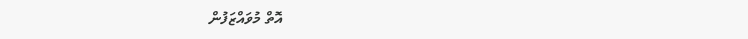އޮތް މުވައްޒަފުން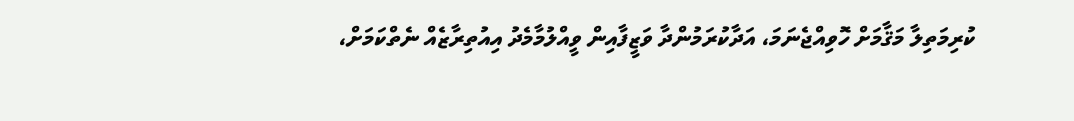ކުރިމަތިލާ މަޤާމަށް ހޮވިއްޖެނަމަ، އަދާކުރަމުންދާ ވަޒީފާއިން ވީއްލުމާމެދު އިއުތިރާޒެއް ނެތްކަމަށް،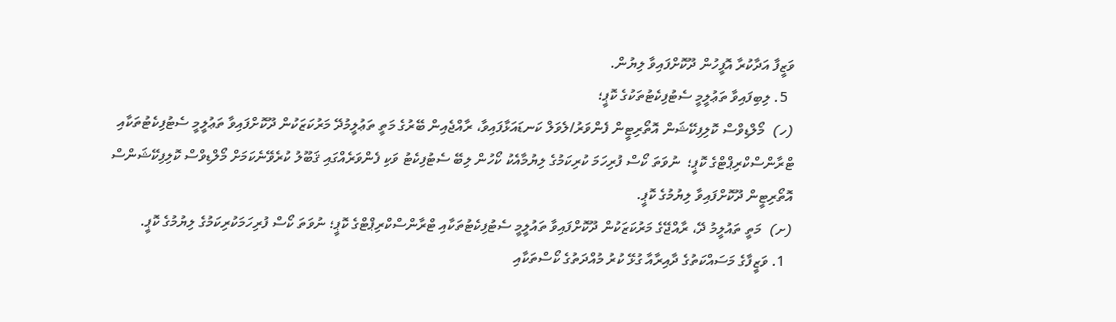ވަޒީފާ އަދާކުރާ އޮފީހުން ދޫކޮށްފައިވާ ލިޔުން.
  5. ލިބިފައިވާ ތަޢުލީމީ ސެޓުފިކެޓުތަކުގެ ކޮޕީ؛
(ހ)  މޯލްޑިވްސް ކޮލިފިކޭޝަން އޮތޯރިޓީން ފެންވަރު/ލެވަލް ކަނޑައަޅާފައިވާ، ރާއްޖެއިން ބޭރުގެ މަތީ ތަޢުލީމުދޭ މަރުކަޒަކުން ދޫކޮށްފައިވާ ތަޢުލީމީ ސެޓުފިކެޓުތަކާއި ޓްރާންސްކްރިޕްޓްގެ ކޮޕީ؛  ނުވަތަ ކޯސް ފުރިހަމަ ކުރިކަމުގެ ލިޔުމާއެކު ކޯހުން ލިބޭ ސެޓުފިކެޓު ވަކި ފެންވަރެއްގައި ޤަބޫލު ކުރެވޭނެކަމަށް މޯލްޑިވްސް ކޮލިފިކޭޝަންސް އޮތޯރިޓީން ދޫކޮށްފައިވާ ލިޔުމުގެ ކޮޕީ.
(ށ)  މަތީ ތައުލީމު ދޭ، ރާއްޖޭގެ މަރުކަޒަކުން ދޫކޮށްފައިވާ ތައުލީމީ ސެޓުފިކެޓުތަކާއި ޓްރާންސްކްރިޕްޓްގެ ކޮޕީ؛ ނުވަތަ ކޯސް ފުރިހަމަކުރިކަމުގެ ލިޔުމުގެ ކޮޕީ.
  1. ވަޒީފާގެ މަސައްކަތުގެ ދާއިރާއާ ގުޅޭ ކުރު މުއްދަތުގެ ކޯސްތަކާއި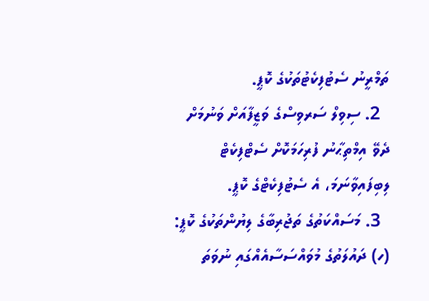ތަމްރީނު ސެޓުފިކެޓުތަކުގެ ކޮޕީ.
  2. ސިވިލް ސަރވިސްގެ ވަޒީފާއަށް ވަނުމަށް ދެވޭ އިމްތިޙާނު ފުރިހަމަކޮށް ސެޓްފިކެޓް ލިބިފައިވާނަމަ، އެ ސެޓުފިކެޓްގެ ކޮޕީ.
  3. މަސައްކަތުގެ ތަޖުރިބާގެ ލިޔުންތަކުގެ ކޮޕީ:
(ހ) ދައުލަތުގެ މުވައްސަސާއެއްގައި ނުވަތަ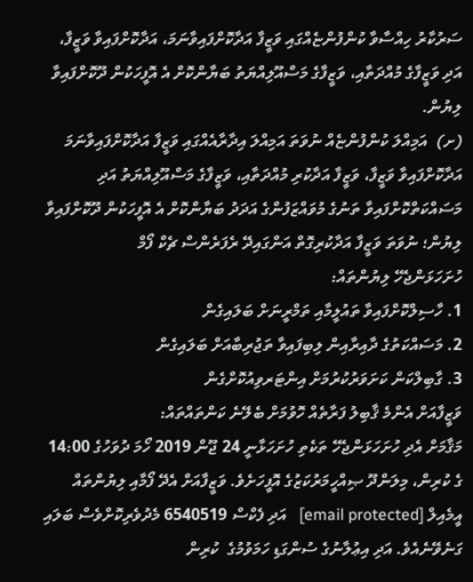ސަރުކާރު ހިއްސާވާ ކުންފުންޏެއްގައި ވަޒީފާ އަދާކޮށްފައިވާނަމަ، އަދާކޮށްފައިވާ ވަޒީފާ، އަދި ވަޒީފާގެ މުއްދަތާއި، ވަޒީފާގެ މަސްއޫލިއްޔަތު ބަޔާންކޮށް އެ އޮފީހަކުން ދޫކޮށްފައިވާ ލިޔުން.
(ށ)  އަމިއްލަ ކުންފުންޏެއް ނުވަތަ އަމިއްލަ އިދާރާއެއްގައި ވަޒީފާ އަދާކޮށްފައިވާނަމަ އަދާކޮށްފައިވާ ވަޒީފާ، ވަޒީފާ އަދާކުރި މުއްދަތާއި، ވަޒީފާގެ މަސްއޫލިއްޔަތު އަދި މަސައްކަތްކޮށްފައިވާ ތަނުގެ މުވައްޒަފުންގެ އަދަދު ބަޔާންކޮށް އެ އޮފީހަކުން ދޫކޮށްފައިވާ ލިޔުން؛ ނުވަތަ ވަޒީފާ އަދާކުރިގޮތް އަންގައިދޭ ރެފަރެންސް ޗެކް ފޯމް
ހުށަހަޅަންޖެހޭ ލިޔުންތައް:
1. ހާސިލްކޮށްފައިވާ ތައުލީމާއި ތަމްރީނަށް ބަލައިގެން
2. މަސައްކަތުގެ ދާއިރާއިން ލިބިފައިވާ ތަޖުރިބާއަށް ބަލައިގެން
3. ގާބިލްކަން ކަށަވަރުކުރުމަށް އިންޓަރވިއުކޮށްގެން
ވަޒީފާއަށް އެންމެ ޤާބިލު ފަރާތެއް ހޮވުމަށް ބެލޭނެ ކަންތައްތައް:
މަޤާމަށް އެދި ހުށަހަޅަންޖެހޭ ތަކެތި ހުށަހަޅާނީ 24 ޖޫން 2019 ހޯމަ ދުވަހުގެ 14:00 ގެ ކުރިން، މިލަންދޫ ޞިއްހީމަރުކަޒުގެ އޮފީހަށެވެ. ވަޒީފާއަށް އެދޭ ފޯމާއި ލިޔުންތައް އީމެއިލް [email protected]   އަދި ފެކްސް 6540519 މެދުވެރިކޮށްވެސް ބަލައި ގަނެވޭނެއެވެ. އަދި އިޢުލާނުގެ ސުންގަޑި ހަމަވުމުގެ  ކުރިން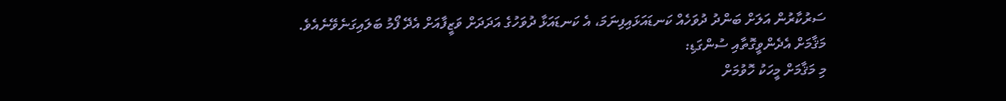ސަރުކާރުން އަލަށް ބަންދު ދުވަހެއް ކަނޑައަޅައިފިނަމަ، އެ ކަނޑައަޅާ ދުވަހުގެ އަދަދަށް ވަޒީފާއަށް އެދޭ ފޯމު ބަލައިގަނެވޭނެއެވެ.
މަޤާމަށް އެދެންވީގޮތާއި ސުންގަޑި:
މި މަޤާމަށް މީހަކު ހޮވުމަށް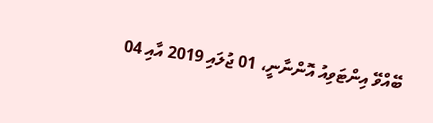ބޭއްވޭ އިންޓަވިއު އޮންނާނީ، 01 ޖުލައި 2019 އާއި 04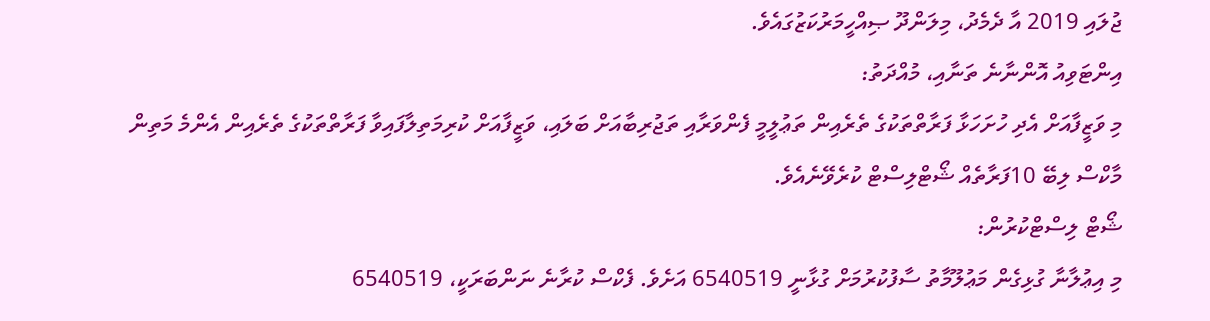ޖުލައި 2019 އާ ދެމެދު، މިލަންދޫ ޞިއްހީމަރުކަޒުގައެވެ.
އިންޓަވިއު އޮންނާނެ ތަނާއި، މުއްދަތު:
މި ވަޒީފާއަށް އެދި ހުށަހަޅާ ފަރާތްތަކުގެ ތެރެއިން ތަޢުލީމީ ފެންވަރާއި ތަޖުރިބާއަށް ބަލައި، ވަޒީފާއަށް ކުރިމަތިލާފައިވާ ފަރާތްތަކުގެ ތެރެއިން އެންމެ މަތިން މާކްސް ލިބޭ 10ފަރާތެއް ޝޯޓްލިސްޓް ކުރެވޭނެއެވެ.
ޝޯޓް ލިސްޓްކުރުން:
މި އިޢުލާނާ ގުޅިގެން މަޢުލޫމާތު ސާފުކުރުމަށް ގުޅާނީ 6540519 އަށެވެ. ފެކްސް ކުރާނެ ނަންބަރަކީ، 6540519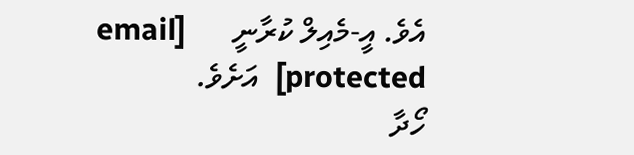އެވެ. އީ-މެއިލް ކުރާނީ      [email protected]  އަށެވެ.
ހޯދާ